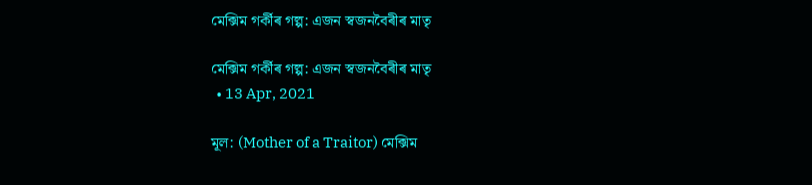মেক্সিম গৰ্কীৰ গল্প: এজন স্বজনবৈৰীৰ মাতৃ

মেক্সিম গৰ্কীৰ গল্প: এজন স্বজনবৈৰীৰ মাতৃ
  • 13 Apr, 2021

মূল: (Mother of a Traitor) মেক্সিম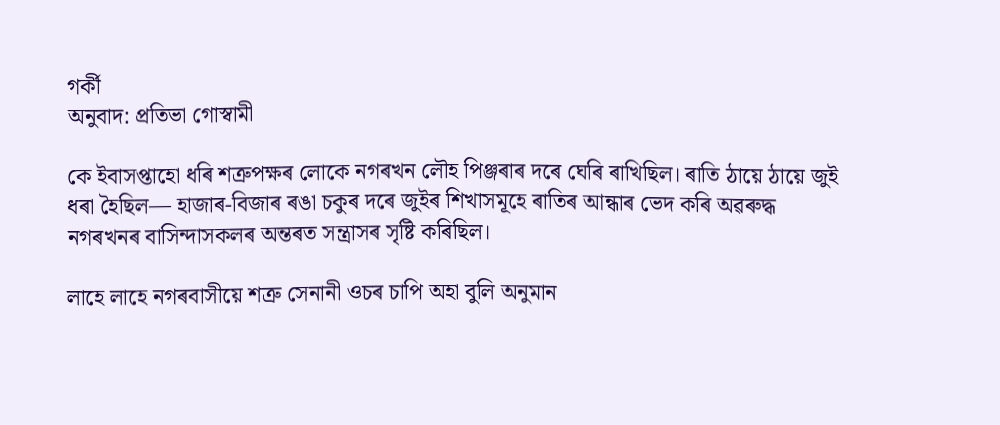গৰ্কী
অনুবাদ: প্ৰতিভা গোস্বামী

কে ইবাসপ্তাহো ধৰি শত্ৰুপক্ষৰ লোকে নগৰখন লৌহ পিঞ্জৰাৰ দৰে ঘেৰি ৰাখিছিল। ৰাতি ঠায়ে ঠায়ে জুই ধৰা হৈছিল— হাজাৰ-বিজাৰ ৰঙা চকুৰ দৰে জুইৰ শিখাসমূহে ৰাতিৰ আন্ধাৰ ভেদ কৰি অৱৰুদ্ধ নগৰখনৰ বাসিন্দাসকলৰ অন্তৰত সন্ত্ৰাসৰ সৃষ্টি কৰিছিল।

লাহে লাহে নগৰবাসীয়ে শত্ৰু সেনানী ওচৰ চাপি অহা বুলি অনুমান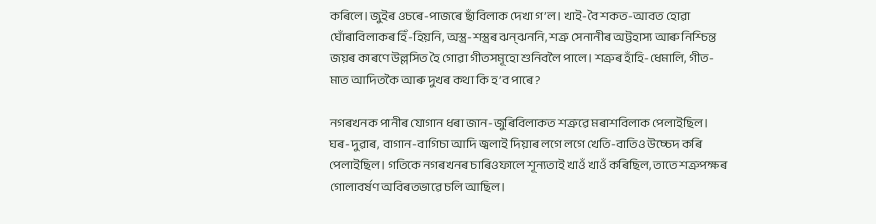কৰিলে। জুইৰ ওচৰে-পাজৰে ছাঁবিলাক দেখা গ’ল। খাই-বৈ শকত-আবত হোৱা ঘোঁৰাবিলাকৰ হিঁ-হিয়নি, অস্ত্ৰ-শস্ত্ৰৰ ঝন্‌ঝননি, শত্ৰু সেনানীৰ অট্টহাস্য আৰু নিশ্চিন্ত জয়ৰ কাৰণে উল্লসিত হৈ গোৱা গীতসমূহো শুনিবলৈ পালে। শত্ৰুৰ হাঁহি-ধেমালি, গীত-মাত আদিতকৈ আৰু দুখৰ কথা কি হ’ব পাৰে?

নগৰখনক পানীৰ যোগান ধৰা জান-জুৰিবিলাকত শত্ৰুৱে মৰাশবিলাক পেলাইছিল। ঘৰ-দুৱাৰ, বাগান-বাগিচা আদি জ্বলাই দিয়াৰ লগে লগে খেতি-বাতিও উচ্চেদ কৰি পেলাইছিল। গতিকে নগৰখনৰ চাৰিওফালে শূন্যতাই খাওঁ খাওঁ কৰিছিল, তাতে শত্ৰুপক্ষৰ গোলাবৰ্ষণ অবিৰতভাৱে চলি আছিল।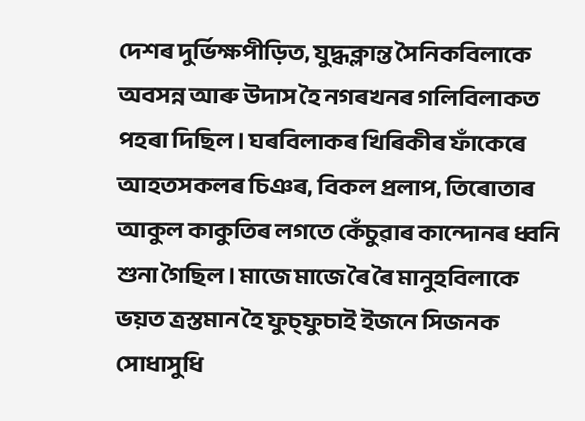দেশৰ দুৰ্ভিক্ষপীড়িত, যুদ্ধক্লান্ত সৈনিকবিলাকে অবসন্ন আৰু উদাস হৈ নগৰখনৰ গলিবিলাকত পহৰা দিছিল। ঘৰবিলাকৰ খিৰিকীৰ ফাঁকেৰে আহতসকলৰ চিঞৰ, বিকল প্ৰলাপ, তিৰোতাৰ আকুল কাকুতিৰ লগতে কেঁচুৱাৰ কান্দোনৰ ধ্বনি শুনা গৈছিল। মাজে মাজে ৰৈ ৰৈ মানুহবিলাকে ভয়ত ত্ৰস্তমান হৈ ফুচ্‌ফুচাই ইজনে সিজনক সোধাসুধি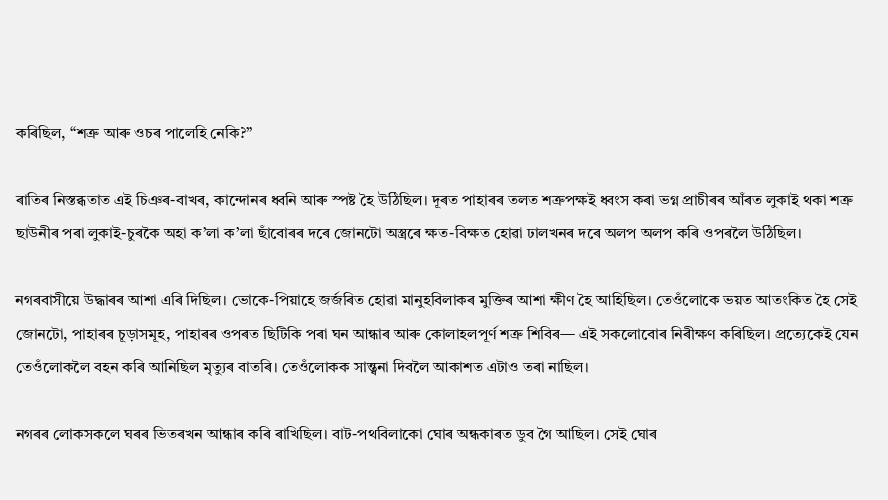কৰিছিল, “শত্ৰু আৰু ওচৰ পালেহি নেকি?”

ৰাতিৰ নিস্তব্ধতাত এই চিঞৰ-বাখৰ, কান্দোনৰ ধ্বনি আৰু স্পষ্ট হৈ উঠিছিল। দূৰত পাহাৰৰ তলত শত্ৰুপক্ষই ধ্বংস কৰা ভগ্ন প্ৰাচীৰৰ আঁৰত লুকাই থকা শত্ৰু ছাউনীৰ পৰা লুকাই-চুৰকৈ অহা ক’লা ক’লা ছাঁবোৰৰ দৰে জোনটো অস্ত্ৰৰে ক্ষত-বিক্ষত হোৱা ঢালখনৰ দৰে অলপ অলপ কৰি ওপৰলৈ উঠিছিল।

নগৰবাসীয়ে উদ্ধাৰৰ আশা এৰি দিছিল। ভোকে-পিয়াহে জৰ্জৰিত হোৱা মানুহবিলাকৰ মুক্তিৰ আশা ক্ষীণ হৈ আহিছিল। তেওঁলোকে ভয়ত আতংকিত হৈ সেই জোনটো, পাহাৰৰ চূড়াসমূহ, পাহাৰৰ ওপৰত ছিটিকি পৰা ঘন আন্ধাৰ আৰু কোলাহলপূৰ্ণ শত্ৰু শিবিৰ— এই সকলোবোৰ নিৰীক্ষণ কৰিছিল। প্ৰত্যেকেই যেন তেওঁলোকলৈ বহন কৰি আনিছিল মৃত্যুৰ বাতৰি। তেওঁলোকক সান্ত্বনা দিবলৈ আকাশত এটাও তৰা নাছিল।

নগৰৰ লোকসকলে ঘৰৰ ভিতৰখন আন্ধাৰ কৰি ৰাখিছিল। বাট-পথবিলাকো ঘোৰ অন্ধকাৰত ডুব গৈ আছিল। সেই ঘোৰ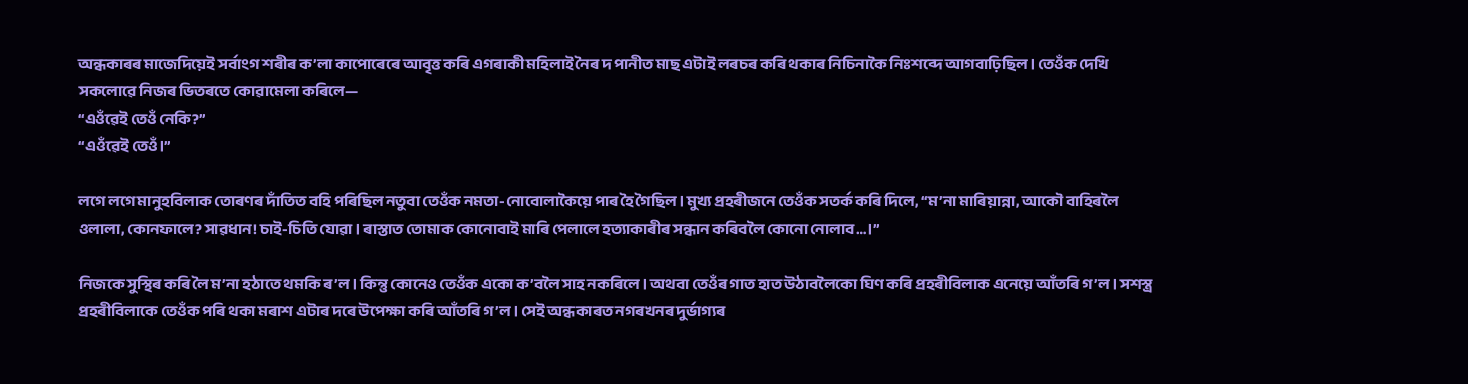অন্ধকাৰৰ মাজেদিয়েই সৰ্বাংগ শৰীৰ ক’লা কাপোৰেৰে আবৃত্ত কৰি এগৰাকী মহিলাই নৈৰ দ পানীত মাছ এটাই লৰচৰ কৰি থকাৰ নিচিনাকৈ নিঃশব্দে আগবাঢ়িছিল। তেওঁক দেখি সকলোৱে নিজৰ ভিতৰতে কোৱামেলা কৰিলে—
“এওঁৱেই তেওঁ নেকি?”
“এওঁৱেই তেওঁ।”

লগে লগে মানুহবিলাক তোৰণৰ দাঁতিত বহি পৰিছিল নতুবা তেওঁক নমতা-নোবোলাকৈয়ে পাৰ হৈ গৈছিল। মুখ্য প্ৰহৰীজনে তেওঁক সতৰ্ক কৰি দিলে, “ম’না মাৰিয়ান্না, আকৌ বাহিৰলৈ ওলালা, কোনফালে? সাৱধান! চাই-চিতি যোৱা। ৰাস্তাত তোমাক কোনোবাই মাৰি পেলালে হত্যাকাৰীৰ সন্ধান কৰিবলৈ কোনো নোলাব…।”

নিজকে সুস্থিৰ কৰি লৈ ম’না হঠাতে থমকি ৰ’ল। কিন্তু কোনেও তেওঁক একো ক’বলৈ সাহ নকৰিলে। অথবা তেওঁৰ গাত হাত উঠাবলৈকো ঘিণ কৰি প্ৰহৰীবিলাক এনেয়ে আঁতৰি গ’ল। সশস্ত্ৰ প্ৰহৰীবিলাকে তেওঁক পৰি থকা মৰাশ এটাৰ দৰে উপেক্ষা কৰি আঁতৰি গ’ল। সেই অন্ধকাৰত নগৰখনৰ দুৰ্ভাগ্যৰ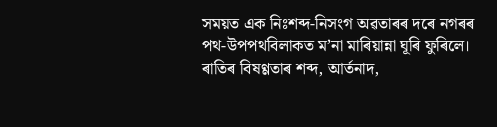সময়ত এক নিঃশব্দ-নিসংগ অৱতাৰৰ দৰে নগৰৰ পথ-উপপথবিলাকত ম’না মাৰিয়ান্না ঘূৰি ফুৰিলে। ৰাতিৰ বিষণ্ণতাৰ শব্দ, আৰ্তনাদ,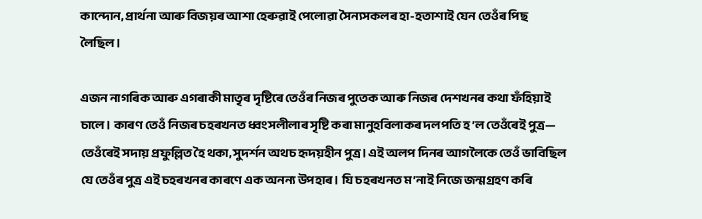কান্দোন, প্ৰাৰ্থনা আৰু বিজয়ৰ আশা হেৰুৱাই পেলোৱা সৈন্যসকলৰ হা-হতাশাই যেন তেওঁৰ পিছ লৈছিল।

এজন নাগৰিক আৰু এগৰাকী মাতৃৰ দৃষ্টিৰে তেওঁৰ নিজৰ পুতেক আৰু নিজৰ দেশখনৰ কথা ফঁহিয়াই চালে। কাৰণ তেওঁ নিজৰ চহৰখনত ধ্বংসলীলাৰ সৃষ্টি কৰা মানুহবিলাকৰ দলপতি হ’ল তেওঁৰেই পুত্ৰ— তেওঁৰেই সদায় প্ৰফুল্লিত হৈ থকা, সুদৰ্শন অথচ হৃদয়হীন পুত্ৰ। এই অলপ দিনৰ আগলৈকে তেওঁ ভাবিছিল যে তেওঁৰ পুত্ৰ এই চহৰখনৰ কাৰণে এক অনন্য উপহাৰ। যি চহৰখনত ম’নাই নিজে জন্মগ্ৰহণ কৰি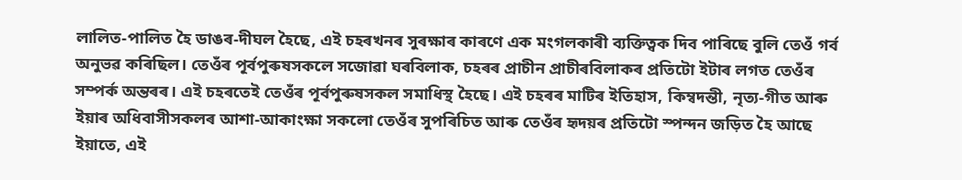লালিত-পালিত হৈ ডাঙৰ-দীঘল হৈছে, এই চহৰখনৰ সুৰক্ষাৰ কাৰণে এক মংগলকাৰী ব্যক্তিত্বক দিব পাৰিছে বুলি তেওঁ গৰ্ব অনুভৱ কৰিছিল। তেওঁৰ পূৰ্বপুৰুষসকলে সজোৱা ঘৰবিলাক, চহৰৰ প্ৰাচীন প্ৰাচীৰবিলাকৰ প্ৰতিটো ইটাৰ লগত তেওঁৰ সম্পৰ্ক অন্তৰৰ। এই চহৰতেই তেওঁৰ পূৰ্বপুৰুষসকল সমাধিস্থ হৈছে। এই চহৰৰ মাটিৰ ইতিহাস, কিম্বদন্তী, নৃত্য-গীত আৰু ইয়াৰ অধিবাসীসকলৰ আশা-আকাংক্ষা সকলো তেওঁৰ সুপৰিচিত আৰু তেওঁৰ হৃদয়ৰ প্ৰতিটো স্পন্দন জড়িত হৈ আছে ইয়াতে, এই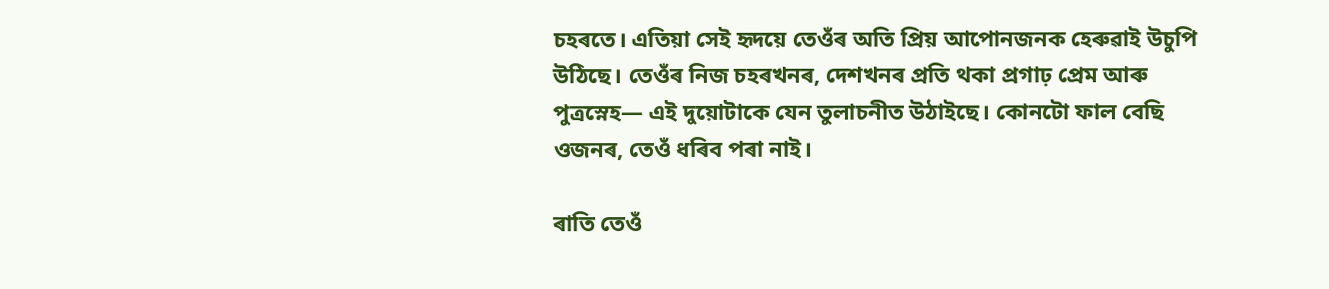চহৰতে। এতিয়া সেই হৃদয়ে তেওঁৰ অতি প্ৰিয় আপোনজনক হেৰুৱাই উচুপি উঠিছে। তেওঁৰ নিজ চহৰখনৰ, দেশখনৰ প্ৰতি থকা প্ৰগাঢ় প্ৰেম আৰু পুত্ৰস্নেহ— এই দুয়োটাকে যেন তুলাচনীত উঠাইছে। কোনটো ফাল বেছি ওজনৰ, তেওঁ ধৰিব পৰা নাই।

ৰাতি তেওঁ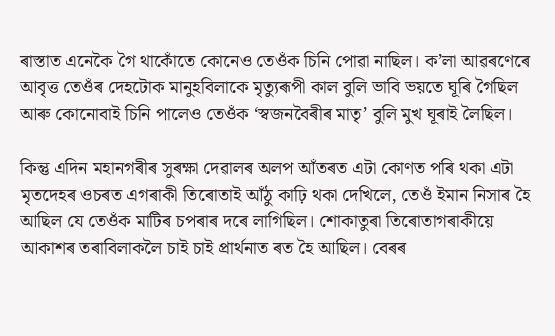ৰাস্তাত এনেকৈ গৈ থাকোঁতে কোনেও তেওঁক চিনি পোৱা নাছিল। ক’লা আৱৰণেৰে আবৃত্ত তেওঁৰ দেহটোক মানুহবিলাকে মৃত্যুৰূপী কাল বুলি ভাবি ভয়তে ঘূৰি গৈছিল আৰু কোনোবাই চিনি পালেও তেওঁক ‘স্বজনবৈৰীৰ মাতৃ’ বুলি মুখ ঘূৰাই লৈছিল।

কিন্তু এদিন মহানগৰীৰ সুৰক্ষা দেৱালৰ অলপ আঁতৰত এটা কোণত পৰি থকা এটা মৃতদেহৰ ওচৰত এগৰাকী তিৰোতাই আঁঠু কাঢ়ি থকা দেখিলে, তেওঁ ইমান নিসাৰ হৈ আছিল যে তেওঁক মাটিৰ চপৰাৰ দৰে লাগিছিল। শোকাতুৰা তিৰোতাগৰাকীয়ে আকাশৰ তৰাবিলাকলৈ চাই চাই প্ৰাৰ্থনাত ৰত হৈ আছিল। বেৰৰ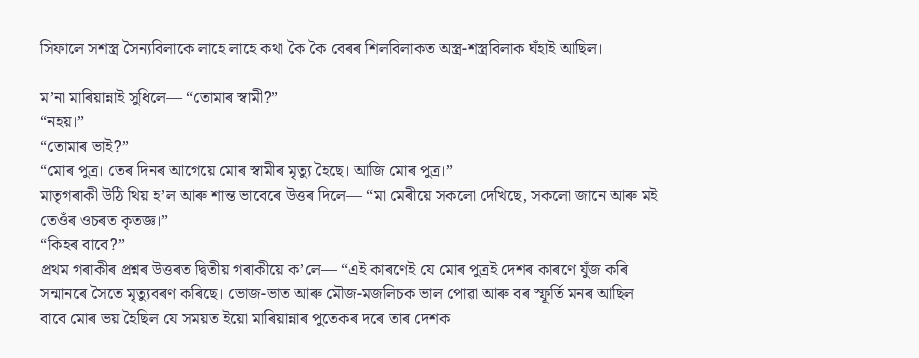সিফালে সশস্ত্ৰ সৈন্যবিলাকে লাহে লাহে কথা কৈ কৈ বেৰৰ শিলবিলাকত অস্ত্ৰ-শস্ত্ৰবিলাক ঘঁহাই আছিল।

ম’না মাৰিয়ান্নাই সুধিলে— “তোমাৰ স্বামী?”
“নহয়।”
“তোমাৰ ভাই?”
“মোৰ পুত্ৰ। তেৰ দিনৰ আগেয়ে মোৰ স্বামীৰ মৃত্যু হৈছে। আজি মোৰ পুত্ৰ।”
মাতৃগৰাকী উঠি থিয় হ’ল আৰু শান্ত ভাবেৰে উত্তৰ দিলে— “মা মেৰীয়ে সকলো দেখিছে, সকলো জানে আৰু মই তেওঁৰ ওচৰত কৃতজ্ঞ।”
“কিহৰ বাবে?”
প্ৰথম গৰাকীৰ প্ৰশ্নৰ উত্তৰত দ্বিতীয় গৰাকীয়ে ক’লে— “এই কাৰণেই যে মোৰ পুত্ৰই দেশৰ কাৰণে যুঁজ কৰি সন্মানৰে সৈতে মৃত্যুবৰণ কৰিছে। ভোজ-ভাত আৰু মৌজ-মজলিচক ভাল পোৱা আৰু বৰ স্ফূৰ্তি মনৰ আছিল বাবে মোৰ ভয় হৈছিল যে সময়ত ইয়ো মাৰিয়ান্নাৰ পুতেকৰ দৰে তাৰ দেশক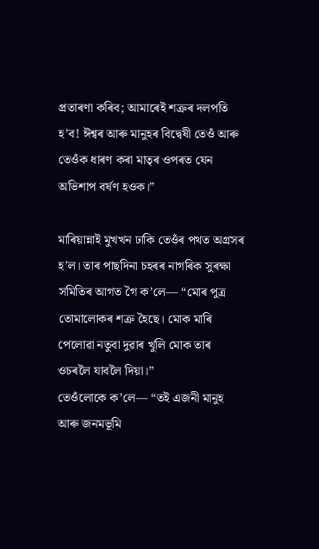প্ৰতাৰণা কৰিব; আমাৰেই শত্ৰুৰ দলপতি হ’ব! ঈশ্বৰ আৰু মানুহৰ বিদ্বেষী তেওঁ আৰু তেওঁক ধাৰণ কৰা মাতৃৰ ওপৰত যেন অভিশাপ বৰ্ষণ হওক।”

মাৰিয়ান্নাই মুখখন ঢাকি তেওঁৰ পথত অগ্ৰসৰ হ’ল। তাৰ পাছদিনা চহৰৰ নাগৰিক সুৰক্ষা সমিতিৰ আগত গৈ ক’লে— “মোৰ পুত্ৰ তোমালোকৰ শত্ৰু হৈছে। মোক মাৰি পেলোৱা নতুবা দুৱাৰ খুলি মোক তাৰ ওচৰলৈ যাবলৈ দিয়া।”
তেওঁলোকে ক’লে— “তই এজনী মানুহ আৰু জনমভূমি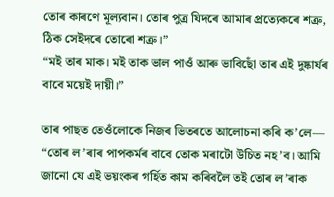তোৰ কাৰণে মূল্যবান। তোৰ পুত্ৰ যিদৰে আমাৰ প্ৰত্যেকৰে শত্ৰু, ঠিক সেইদৰে তোৰো শত্ৰু।”
“মই তাৰ মাক। মই তাক ভাল পাওঁ আৰু ভাবিছোঁ তাৰ এই দুষ্কাৰ্যৰ বাবে ময়েই দায়ী।”

তাৰ পাছত তেওঁলোকে নিজৰ ভিতৰতে আলোচনা কৰি ক’লে— “তোৰ ল’ৰাৰ পাপকৰ্মৰ বাবে তোক মৰাটো উচিত নহ’ব। আমি জানো যে এই ভয়ংকৰ গৰ্হিত কাম কৰিবলৈ তই তোৰ ল’ৰাক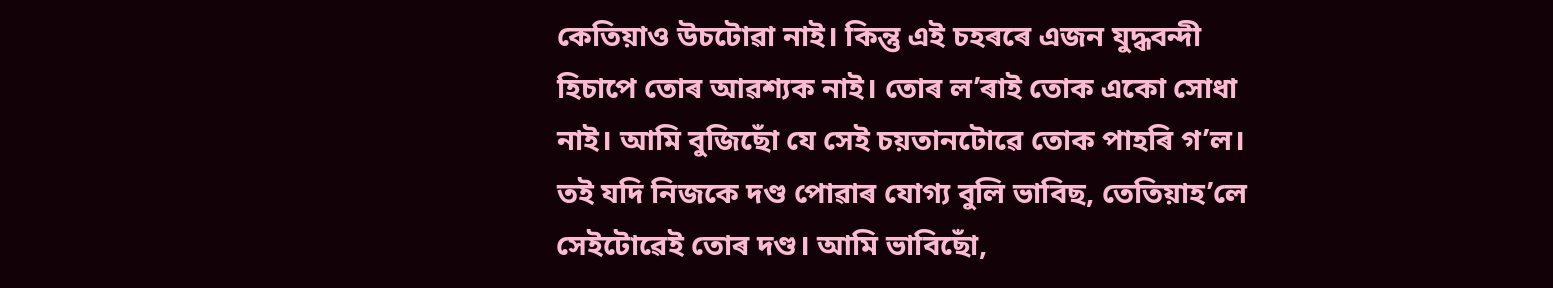কেতিয়াও উচটোৱা নাই। কিন্তু এই চহৰৰে এজন যুদ্ধবন্দী হিচাপে তোৰ আৱশ্যক নাই। তোৰ ল’ৰাই তোক একো সোধা নাই। আমি বুজিছোঁ যে সেই চয়তানটোৱে তোক পাহৰি গ’ল। তই যদি নিজকে দণ্ড পোৱাৰ যোগ্য বুলি ভাবিছ, তেতিয়াহ’লে সেইটোৱেই তোৰ দণ্ড। আমি ভাবিছোঁ,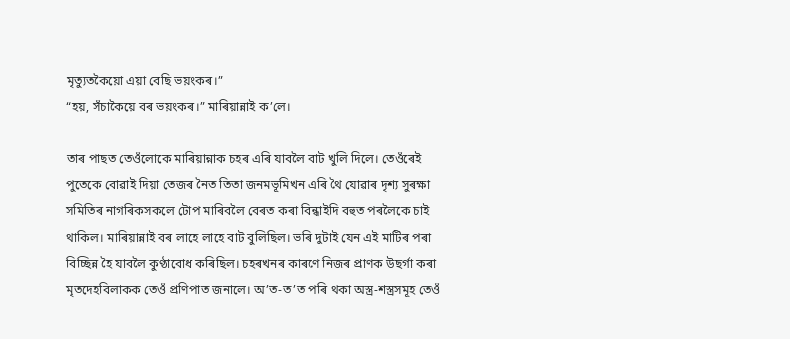মৃত্যুতকৈয়ো এয়া বেছি ভয়ংকৰ।”
“হয়, সঁচাকৈয়ে বৰ ভয়ংকৰ।” মাৰিয়ান্নাই ক’লে।

তাৰ পাছত তেওঁলোকে মাৰিয়ান্নাক চহৰ এৰি যাবলৈ বাট খুলি দিলে। তেওঁৰেই পুতেকে বোৱাই দিয়া তেজৰ নৈত তিতা জনমভূমিখন এৰি থৈ যোৱাৰ দৃশ্য সুৰক্ষা সমিতিৰ নাগৰিকসকলে টোপ মাৰিবলৈ বেৰত কৰা বিন্ধাইদি বহুত পৰলৈকে চাই থাকিল। মাৰিয়ান্নাই বৰ লাহে লাহে বাট বুলিছিল। ভৰি দুটাই যেন এই মাটিৰ পৰা বিচ্ছিন্ন হৈ যাবলৈ কুণ্ঠাবোধ কৰিছিল। চহৰখনৰ কাৰণে নিজৰ প্ৰাণক উছৰ্গা কৰা মৃতদেহবিলাকক তেওঁ প্ৰণিপাত জনালে। অ’ত-ত’ত পৰি থকা অস্ত্ৰ-শস্ত্ৰসমূহ তেওঁ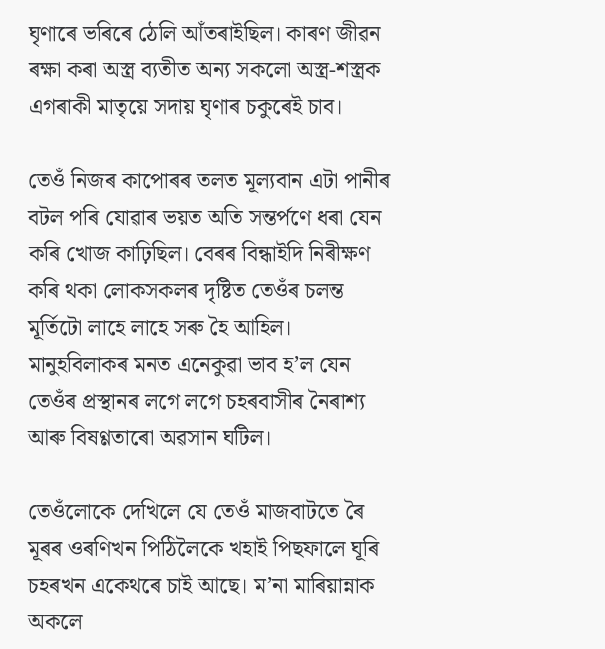ঘৃণাৰে ভৰিৰে ঠেলি আঁতৰাইছিল। কাৰণ জীৱন ৰক্ষা কৰা অস্ত্ৰ ব্যতীত অন্য সকলো অস্ত্ৰ-শস্ত্ৰক এগৰাকী মাতৃয়ে সদায় ঘৃণাৰ চকুৰেই চাব।

তেওঁ নিজৰ কাপোৰৰ তলত মূল্যবান এটা পানীৰ বটল পৰি যোৱাৰ ভয়ত অতি সন্তৰ্পণে ধৰা যেন কৰি খোজ কাঢ়িছিল। বেৰৰ বিন্ধাইদি নিৰীক্ষণ কৰি থকা লোকসকলৰ দৃষ্টিত তেওঁৰ চলন্ত মূৰ্তিটো লাহে লাহে সৰু হৈ আহিল। মানুহবিলাকৰ মনত এনেকুৱা ভাব হ’ল যেন তেওঁৰ প্ৰস্থানৰ লগে লগে চহৰবাসীৰ নৈৰাশ্য আৰু বিষণ্ণতাৰো অৱসান ঘটিল।

তেওঁলোকে দেখিলে যে তেওঁ মাজবাটতে ৰৈ মূৰৰ ওৰণিখন পিঠিলৈকে খহাই পিছফালে ঘূৰি চহৰখন একেথৰে চাই আছে। ম’না মাৰিয়ান্নাক অকলে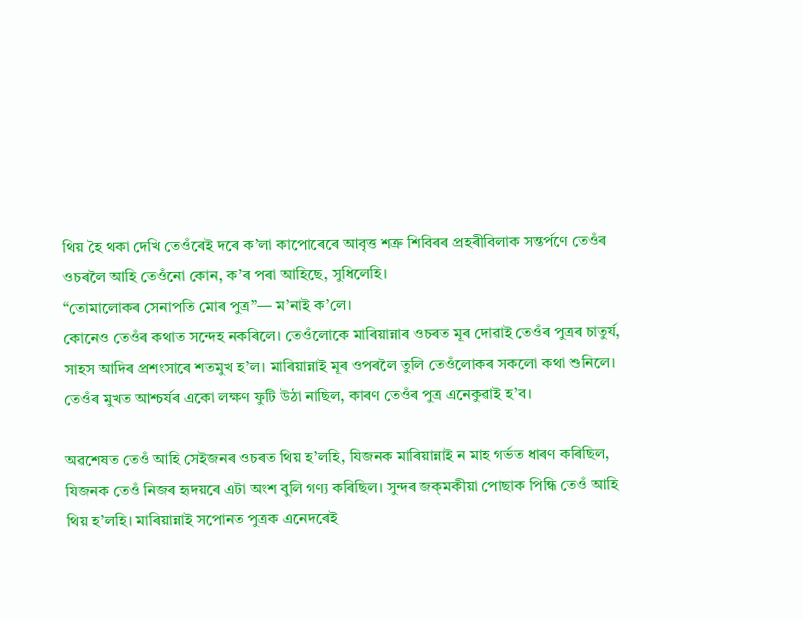থিয় হৈ থকা দেখি তেওঁৰেই দৰে ক’লা কাপোৰেৰে আবৃত্ত শত্ৰু শিবিৰৰ প্ৰহৰীবিলাক সন্তৰ্পণে তেওঁৰ ওচৰলৈ আহি তেওঁনো কোন, ক’ৰ পৰা আহিছে, সুধিলেহি।
“তোমালোকৰ সেনাপতি মোৰ পুত্ৰ”— ম’নাই ক’লে।
কোনেও তেওঁৰ কথাত সন্দেহ নকৰিলে। তেওঁলোকে মাৰিয়ান্নাৰ ওচৰত মূৰ দোৱাই তেওঁৰ পুত্ৰৰ চাতুৰ্য, সাহস আদিৰ প্ৰশংসাৰে শতমুখ হ’ল। মাৰিয়ান্নাই মূৰ ওপৰলৈ তুলি তেওঁলোকৰ সকলো কথা শুনিলে। তেওঁৰ মুখত আশ্চৰ্যৰ একো লক্ষণ ফুটি উঠা নাছিল, কাৰণ তেওঁৰ পুত্ৰ এনেকুৱাই হ’ব।

অৱশেষত তেওঁ আহি সেইজনৰ ওচৰত থিয় হ’লহি, যিজনক মাৰিয়ান্নাই ন মাহ গৰ্ভত ধাৰণ কৰিছিল, যিজনক তেওঁ নিজৰ হৃদয়ৰে এটা অংশ বুলি গণ্য কৰিছিল। সুন্দৰ জক্‌মকীয়া পোছাক পিন্ধি তেওঁ আহি থিয় হ’লহি। মাৰিয়ান্নাই সপোনত পুত্ৰক এনেদৰেই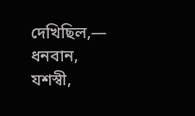দেখিছিল,— ধনবান, যশস্বী,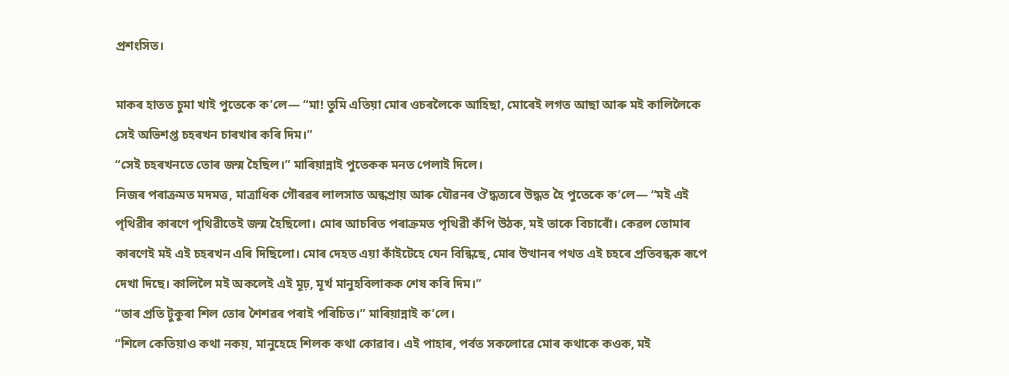প্ৰশংসিত।

মাকৰ হাতত চুমা খাই পুতেকে ক’লে— “মা! তুমি এতিয়া মোৰ ওচৰলৈকে আহিছা, মোৰেই লগত আছা আৰু মই কালিলৈকে সেই অভিশপ্ত চহৰখন চাৰখাৰ কৰি দিম।”
“সেই চহৰখনতে তোৰ জন্ম হৈছিল।” মাৰিয়ান্নাই পুতেকক মনত পেলাই দিলে।
নিজৰ পৰাক্ৰমত মদমত্ত, মাত্ৰাধিক গৌৰৱৰ লালসাত অন্ধপ্ৰায় আৰু যৌৱনৰ ঔদ্ধত্যৰে উদ্ধত হৈ পুতেকে ক’লে— “মই এই পৃথিৱীৰ কাৰণে পৃথিৱীতেই জন্ম হৈছিলো। মোৰ আচৰিত পৰাক্ৰমত পৃথিৱী কঁপি উঠক, মই তাকে বিচাৰোঁ। কেৱল তোমাৰ কাৰণেই মই এই চহৰখন এৰি দিছিলো। মোৰ দেহত এয়া কাঁইটেহে যেন বিন্ধিছে, মোৰ উত্থানৰ পথত এই চহৰে প্ৰতিবন্ধক ৰূপে দেখা দিছে। কালিলৈ মই অকলেই এই মূঢ়, মূৰ্খ মানুহবিলাকক শেষ কৰি দিম।”
“তাৰ প্ৰতি টুকুৰা শিল তোৰ শৈশৱৰ পৰাই পৰিচিত।” মাৰিয়ান্নাই ক’লে।
“শিলে কেতিয়াও কথা নকয়, মানুহেহে শিলক কথা কোৱাব। এই পাহাৰ, পৰ্বত সকলোৱে মোৰ কথাকে কওক, মই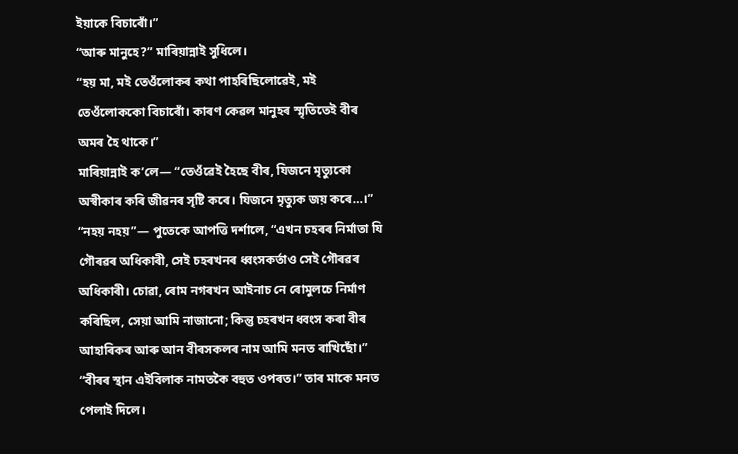ইয়াকে বিচাৰোঁ।”
“আৰু মানুহে?” মাৰিয়ান্নাই সুধিলে।
“হয় মা, মই তেওঁলোকৰ কথা পাহৰিছিলোৱেই, মই তেওঁলোককো বিচাৰোঁ। কাৰণ কেৱল মানুহৰ স্মৃতিতেই বীৰ অমৰ হৈ থাকে।”
মাৰিয়ান্নাই ক’লে— “তেওঁৱেই হৈছে বীৰ, যিজনে মৃত্যুকো অস্বীকাৰ কৰি জীৱনৰ সৃষ্টি কৰে। যিজনে মৃত্যুক জয় কৰে…।”
“নহয় নহয়”— পুতেকে আপত্তি দৰ্শালে, “এখন চহৰৰ নিৰ্মাতা যি গৌৰৱৰ অধিকাৰী, সেই চহৰখনৰ ধ্বংসকৰ্তাও সেই গৌৰৱৰ অধিকাৰী। চোৱা, ৰোম নগৰখন আইনাচ নে ৰোমুলচে নিৰ্মাণ কৰিছিল, সেয়া আমি নাজানো; কিন্তু চহৰখন ধ্বংস কৰা বীৰ আহাৰিকৰ আৰু আন বীৰসকলৰ নাম আমি মনত ৰাখিছোঁ।”
“বীৰৰ স্থান এইবিলাক নামতকৈ বহুত ওপৰত।” তাৰ মাকে মনত পেলাই দিলে।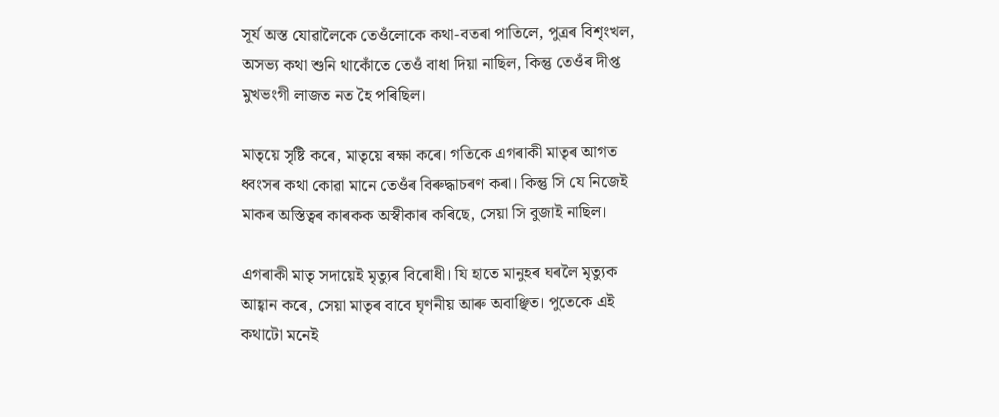সূৰ্য অস্ত যোৱালৈকে তেওঁলোকে কথা-বতৰা পাতিলে, পুত্ৰৰ বিশৃংখল, অসভ্য কথা শুনি থাকোঁতে তেওঁ বাধা দিয়া নাছিল, কিন্তু তেওঁৰ দীপ্ত মুখভংগী লাজত নত হৈ পৰিছিল।

মাতৃয়ে সৃষ্টি কৰে, মাতৃয়ে ৰক্ষা কৰে। গতিকে এগৰাকী মাতৃৰ আগত ধ্বংসৰ কথা কোৱা মানে তেওঁৰ বিৰুদ্ধাচৰণ কৰা। কিন্তু সি যে নিজেই মাকৰ অস্তিত্বৰ কাৰকক অস্বীকাৰ কৰিছে, সেয়া সি বুজাই নাছিল।

এগৰাকী মাতৃ সদায়েই মৃত্যুৰ বিৰোধী। যি হাতে মানুহৰ ঘৰলৈ মৃত্যুক আহ্বান কৰে, সেয়া মাতৃৰ বাবে ঘৃণনীয় আৰু অবাঞ্ছিত। পুতেকে এই কথাটো মনেই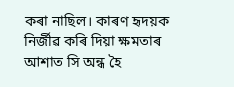কৰা নাছিল। কাৰণ হৃদয়ক নিৰ্জীৱ কৰি দিয়া ক্ষমতাৰ আশাত সি অন্ধ হৈ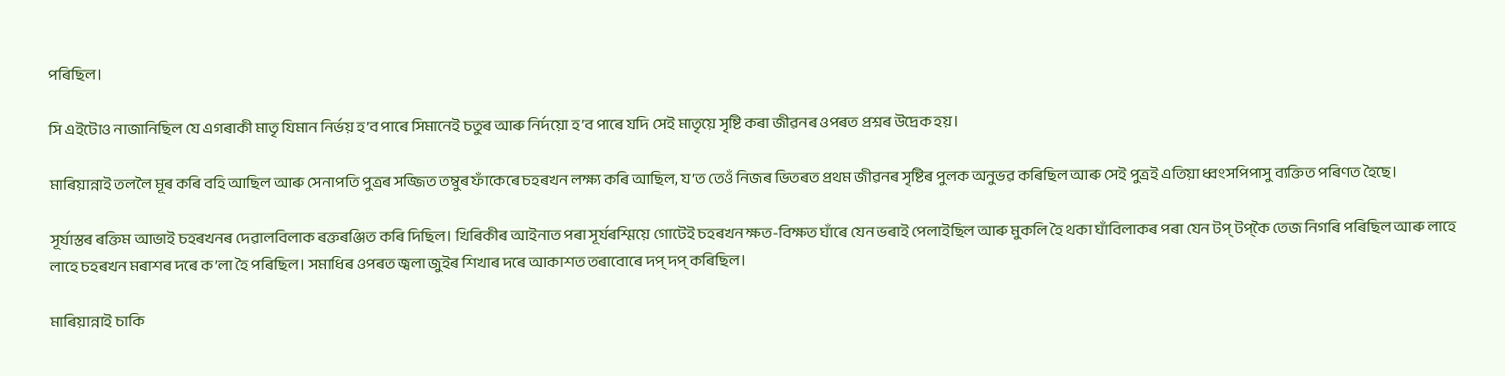পৰিছিল।

সি এইটোও নাজানিছিল যে এগৰাকী মাতৃ যিমান নিৰ্ভয় হ’ব পাৰে সিমানেই চতুৰ আৰু নিৰ্দয়ো হ’ব পাৰে যদি সেই মাতৃয়ে সৃষ্টি কৰা জীৱনৰ ওপৰত প্ৰশ্নৰ উদ্ৰেক হয়।

মাৰিয়ান্নাই তললৈ মূৰ কৰি বহি আছিল আৰু সেনাপতি পুত্ৰৰ সজ্জিত তম্বুৰ ফাঁকেৰে চহৰখন লক্ষ্য কৰি আছিল, য’ত তেওঁ নিজৰ ভিতৰত প্ৰথম জীৱনৰ সৃষ্টিৰ পুলক অনুভৱ কৰিছিল আৰু সেই পুত্ৰই এতিয়া ধ্বংসপিপাসু ব্যক্তিত পৰিণত হৈছে।

সূৰ্যাস্তৰ ৰক্তিম আভাই চহৰখনৰ দেৱালবিলাক ৰক্তৰঞ্জিত কৰি দিছিল। খিৰিকীৰ আইনাত পৰা সূৰ্যৰশ্মিয়ে গোটেই চহৰখন ক্ষত-বিক্ষত ঘাঁৰে যেন ভৰাই পেলাইছিল আৰু মুকলি হৈ থকা ঘাঁবিলাকৰ পৰা যেন টপ্‌ টপ্‌কৈ তেজ নিগৰি পৰিছিল আৰু লাহে লাহে চহৰখন মৰাশৰ দৰে ক’লা হৈ পৰিছিল। সমাধিৰ ওপৰত জ্বলা জুইৰ শিখাৰ দৰে আকাশত তৰাবোৰে দপ্‌ দপ্‌ কৰিছিল।

মাৰিয়ান্নাই চাকি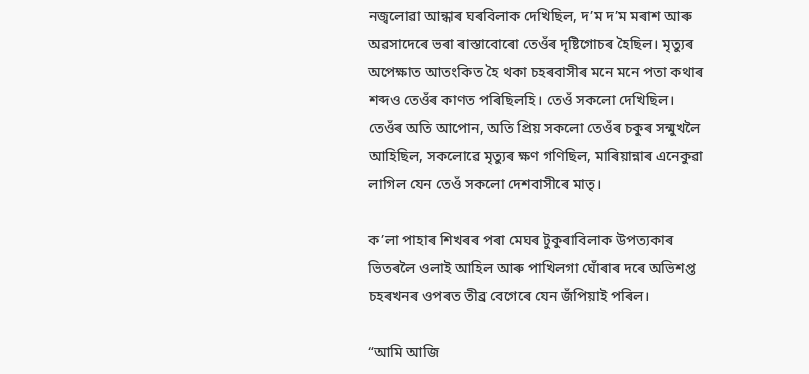নজ্বলোৱা আন্ধাৰ ঘৰবিলাক দেখিছিল, দ’ম দ’ম মৰাশ আৰু অৱসাদেৰে ভৰা ৰাস্তাবোৰো তেওঁৰ দৃষ্টিগোচৰ হৈছিল। মৃত্যুৰ অপেক্ষাত আতংকিত হৈ থকা চহৰবাসীৰ মনে মনে পতা কথাৰ শব্দও তেওঁৰ কাণত পৰিছিলহি। তেওঁ সকলো দেখিছিল। তেওঁৰ অতি আপোন, অতি প্ৰিয় সকলো তেওঁৰ চকুৰ সন্মুখলৈ আহিছিল, সকলোৱে মৃত্যুৰ ক্ষণ গণিছিল, মাৰিয়ান্নাৰ এনেকুৱা লাগিল যেন তেওঁ সকলো দেশবাসীৰে মাতৃ।

ক’লা পাহাৰ শিখৰৰ পৰা মেঘৰ টুকুৰাবিলাক উপত্যকাৰ ভিতৰলৈ ওলাই আহিল আৰু পাখিলগা ঘোঁৰাৰ দৰে অভিশপ্ত চহৰখনৰ ওপৰত তীব্ৰ বেগেৰে যেন জঁপিয়াই পৰিল।

“আমি আজি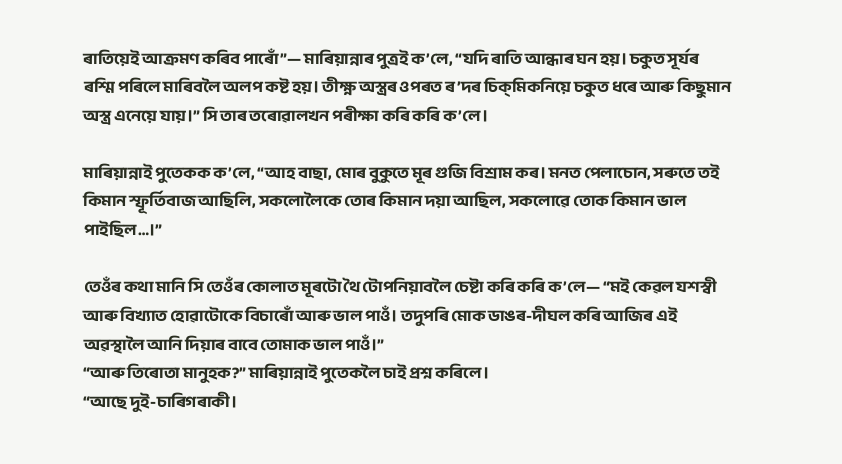ৰাতিয়েই আক্ৰমণ কৰিব পাৰোঁ”— মাৰিয়ান্নাৰ পুত্ৰই ক’লে, “যদি ৰাতি আন্ধাৰ ঘন হয়। চকুত সূৰ্যৰ ৰশ্মি পৰিলে মাৰিবলৈ অলপ কষ্ট হয়। তীক্ষ্ণ অস্ত্ৰৰ ওপৰত ৰ’দৰ চিক্‌মিকনিয়ে চকুত ধৰে আৰু কিছুমান অস্ত্ৰ এনেয়ে যায়।” সি তাৰ তৰোৱালখন পৰীক্ষা কৰি কৰি ক’লে।

মাৰিয়ান্নাই পুতেকক ক’লে, “আহ বাছা, মোৰ বুকুতে মূৰ গুজি বিশ্ৰাম কৰ। মনত পেলাচোন, সৰুতে তই কিমান স্ফূৰ্তিবাজ আছিলি, সকলোলৈকে তোৰ কিমান দয়া আছিল, সকলোৱে তোক কিমান ভাল পাইছিল…।”

তেওঁৰ কথা মানি সি তেওঁৰ কোলাত মূৰটো থৈ টোপনিয়াবলৈ চেষ্টা কৰি কৰি ক’লে— “মই কেৱল যশস্বী আৰু বিখ্যাত হোৱাটোকে বিচাৰোঁ আৰু ভাল পাওঁ। তদুপৰি মোক ডাঙৰ-দীঘল কৰি আজিৰ এই অৱস্থালৈ আনি দিয়াৰ বাবে তোমাক ভাল পাওঁ।”
“আৰু তিৰোতা মানুহক?” মাৰিয়ান্নাই পুতেকলৈ চাই প্ৰশ্ন কৰিলে।
“আছে দুই-চাৰিগৰাকী।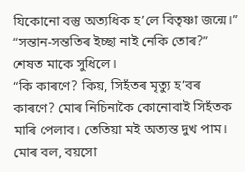যিকোনো বস্তু অত্যধিক হ’লে বিতৃষ্ণা জন্মে।”
“সন্তান-সন্ততিৰ ইচ্ছা নাই নেকি তোৰ?” শেষত মাকে সুধিলে।
“কি কাৰণে? কিয়, সিহঁতৰ মৃত্যু হ’বৰ কাৰণে? মোৰ নিচিনাকৈ কোনোবাই সিহঁতক মাৰি পেলাব। তেতিয়া মই অত্যন্ত দুখ পাম। মোৰ বল, বয়সো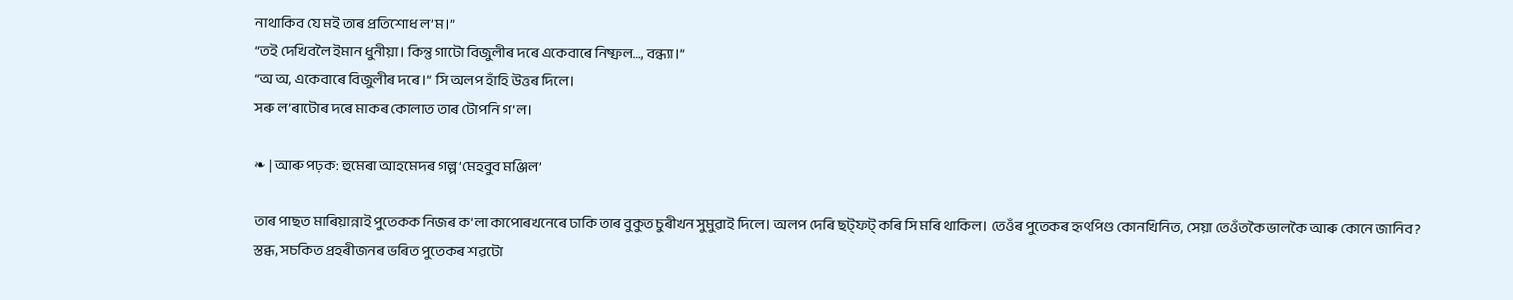নাথাকিব যে মই তাৰ প্ৰতিশোধ ল’ম।”
“তই দেখিবলৈ ইমান ধুনীয়া। কিন্তু গাটো বিজুলীৰ দৰে একেবাৰে নিষ্ফল…, বন্ধ্যা।”
“অ অ, একেবাৰে বিজুলীৰ দৰে।” সি অলপ হাঁহি উত্তৰ দিলে।
সৰু ল’ৰাটোৰ দৰে মাকৰ কোলাত তাৰ টোপনি গ’ল।

❧ | আৰু পঢ়ক: হুমেৰা আহমেদৰ গল্প ‘মেহবুব মঞ্জিল’

তাৰ পাছত মাৰিয়ান্নাই পুতেকক নিজৰ ক’লা কাপোৰখনেৰে ঢাকি তাৰ বুকুত চুৰীখন সুমুৱাই দিলে। অলপ দেৰি ছট্‌ফট্‌ কৰি সি মৰি থাকিল। তেওঁৰ পুতেকৰ হৃৎপিণ্ড কোনখিনিত, সেয়া তেওঁতকৈ ভালকৈ আৰু কোনে জানিব?
স্তব্ধ, সচকিত প্ৰহৰীজনৰ ভৰিত পুতেকৰ শৱটো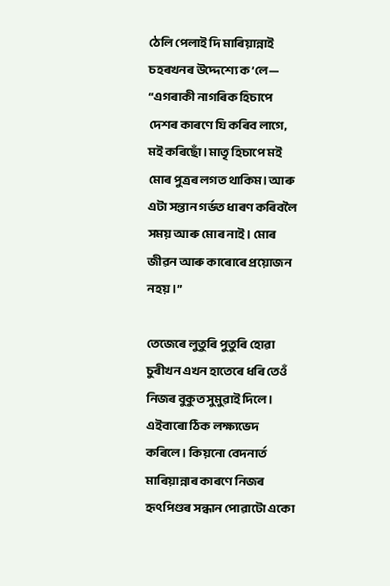ঠেলি পেলাই দি মাৰিয়ান্নাই চহৰখনৰ উদ্দেশ্যে ক’লে— “এগৰাকী নাগৰিক হিচাপে দেশৰ কাৰণে যি কৰিব লাগে, মই কৰিছোঁ। মাতৃ হিচাপে মই মোৰ পুত্ৰৰ লগত থাকিম। আৰু এটা সন্তান গৰ্ভত ধাৰণ কৰিবলৈ সময় আৰু মোৰ নাই। মোৰ জীৱন আৰু কাৰোৰে প্ৰয়োজন নহয়।”

তেজেৰে লুতুৰি পুতুৰি হোৱা চুৰীখন এখন হাতেৰে ধৰি তেওঁ নিজৰ বুকুত সুমুৱাই দিলে। এইবাৰো ঠিক লক্ষ্যভেদ কৰিলে। কিয়নো বেদনাৰ্ত মাৰিয়ান্নাৰ কাৰণে নিজৰ হৃৎপিণ্ডৰ সন্ধান পোৱাটো একো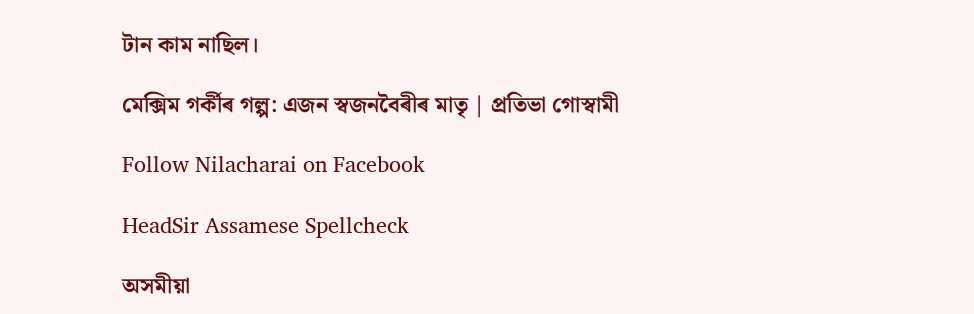টান কাম নাছিল।

মেক্সিম গৰ্কীৰ গল্প: এজন স্বজনবৈৰীৰ মাতৃ | প্ৰতিভা গোস্বামী

Follow Nilacharai on Facebook

HeadSir Assamese Spellcheck

অসমীয়া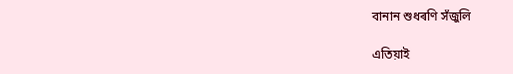বানান শুধৰণি সঁজুলি

এতিয়াই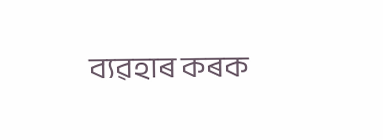ব্যৱহাৰ কৰক